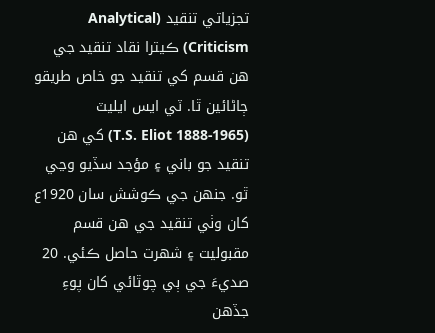تجزياتي تنقيد (Analytical Criticism) ڪيترا نقاد تنقيد جي هن قسم کي تنقيد جو خاص طريقو ڄاڻائين ٿا. ٽي ايس ايليٽ (1965-1888 T.S. Eliot) کي هن تنقيد جو باني ۽ مؤجد سڏيو وڃي ٿو. جنھن جي ڪوشش سان 1920ع کان وٺي تنقيد جي هن قسم مقبوليت ۽ شھرت حاصل ڪئي. 20 صديءَ جي ٻي چوٿائي کان پوءِ جڏهن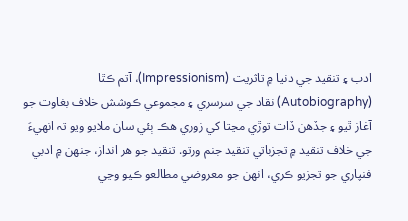ادب ۽ تنقيد جي دنيا ۾ تاثريت (Impressionism)، آتم ڪٿا (Autobiography) نقاد جي سرسري ۽ مجموعي ڪوشش خلاف بغاوت جو آغاز ٿيو ۽ جڏهن ڏات توڙي مڃتا کي زوري هڪ ٻئي سان ملايو ويو تہ انهيءَ جي خلاف تنقيد ۾ تجزباتي تنقيد جنم ورتو. تنقيد جو هر انداز، جنھن ۾ ادبي فنپاري جو تجزيو ڪري، انهن جو معروضي مطالعو ڪيو وڃي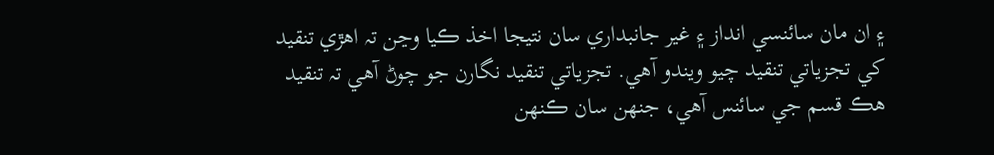۽ ان مان سائنسي انداز ۽ غير جانبداري سان نتيجا اخذ ڪيا وڃن تہ اهڙي تنقيد کي تجزياتي تنقيد چيو ويندو آهي. تجزياتي تنقيد نگارن جو چوڻ آهي تہ تنقيد هڪ قسم جي سائنس آهي، جنھن سان ڪنھن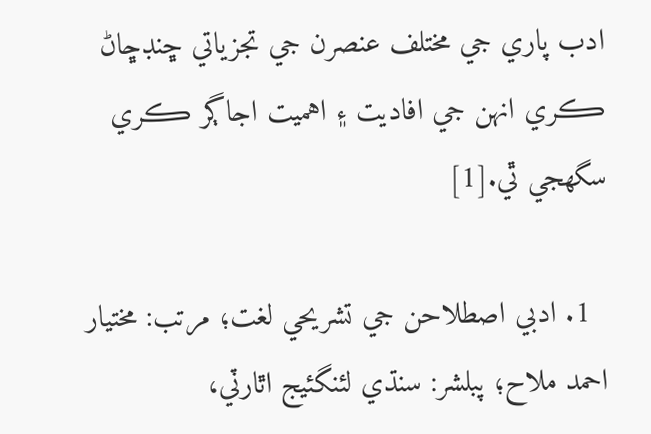ادب پاري جي مختلف عنصرن جي تجزياتي ڇنڊڇاڻ ڪري انهن جي افاديت ۽ اهميت اجاڳر ڪري سگهجي ٿي.[1]

  1. ادبي اصطلاحن جي تشريحي لغت؛ مرتب: مختيار احمد ملاح؛ پبلشر: سنڌي لئنگئيج اٿارٽي،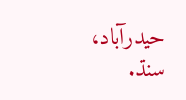حيدرآباد، سنڌ.